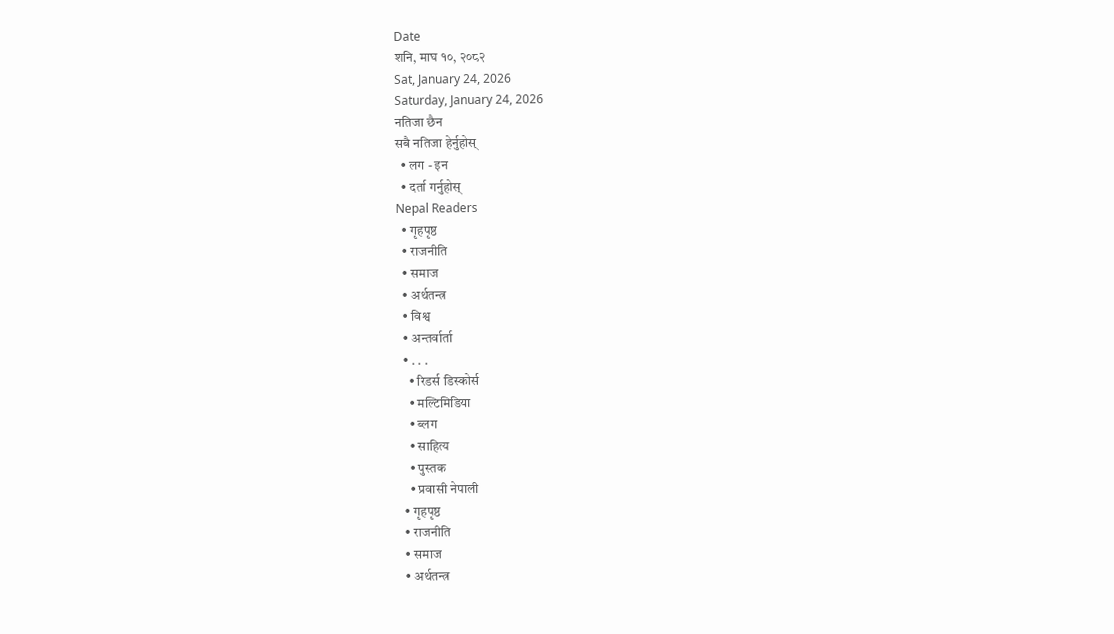Date
शनि, माघ १०, २०८२
Sat, January 24, 2026
Saturday, January 24, 2026
नतिजा छैन
सबै नतिजा हेर्नुहोस्
  • लग - इन
  • दर्ता गर्नुहोस्
Nepal Readers
  • गृहपृष्ठ
  • राजनीति
  • समाज
  • अर्थतन्त्र
  • विश्व
  • अन्तर्वार्ता
  • . . .
    • रिडर्स डिस्कोर्स
    • मल्टिमिडिया
    • ब्लग
    • साहित्य
    • पुस्तक
    • प्रवासी नेपाली
  • गृहपृष्ठ
  • राजनीति
  • समाज
  • अर्थतन्त्र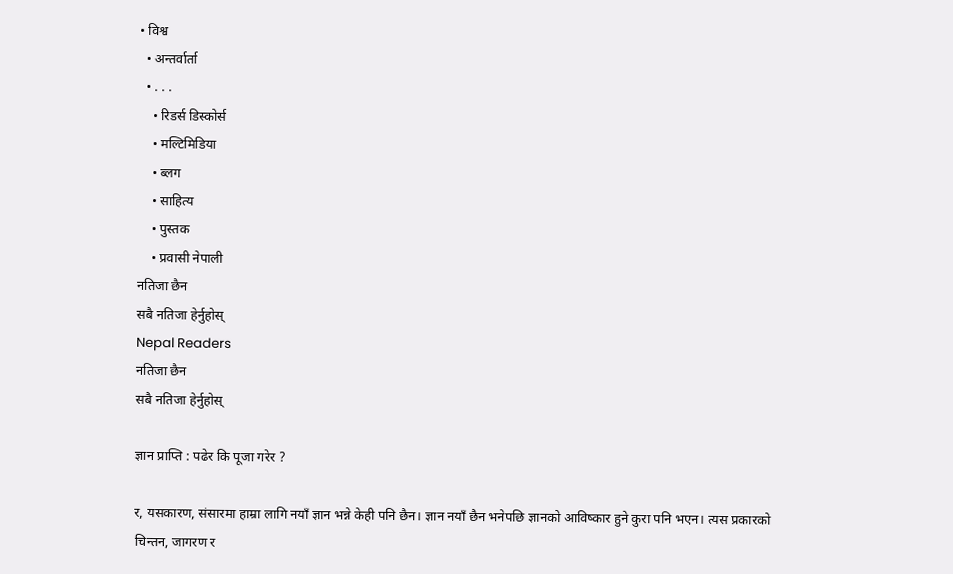• विश्व
  • अन्तर्वार्ता
  • . . .
    • रिडर्स डिस्कोर्स
    • मल्टिमिडिया
    • ब्लग
    • साहित्य
    • पुस्तक
    • प्रवासी नेपाली
नतिजा छैन
सबै नतिजा हेर्नुहोस्
Nepal Readers
नतिजा छैन
सबै नतिजा हेर्नुहोस्

ज्ञान प्राप्ति : पढेर कि पूजा गरेर ?

र, यसकारण, संसारमा हाम्रा लागि नयाँ ज्ञान भन्ने केही पनि छैन। ज्ञान नयाँ छैन भनेपछि ज्ञानको आविष्कार हुने कुरा पनि भएन। त्यस प्रकारको चिन्तन, जागरण र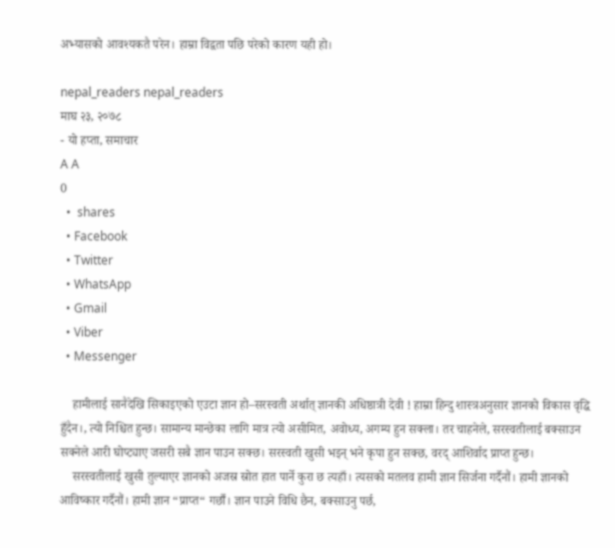अभ्यासको आवश्यकतै परेन। हाम्रा विद्वता पछि परेको कारण यही हो।

nepal_readers nepal_readers
माघ २३, २०७८
- यो हप्ता, समाचार
A A
0
  •  shares
  • Facebook
  • Twitter
  • WhatsApp
  • Gmail
  • Viber
  • Messenger

    हामीलाई सानैदेखि सिकाइएको एउटा ज्ञान हो–सरस्वती अर्थात् ज्ञानकी अधिष्ठात्री देवी ! हाम्रा हिन्दु शास्त्रअनुसार ज्ञानको विकास वृद्धि हुँदैन।, त्यो निश्चित हुन्छ। सामान्य मान्छेका लागि मात्र त्यो असीमित, अवोध्य, अगम्य हुन सक्ला। तर चाहनेले, सरस्वतीलाई बक्साउन सक्नेले आरी घोप्ट्याए जसरी सबै ज्ञान पाउन सक्छ। सरस्वती खुसी भइन् भने कृपा हुन सक्छ, वरद् आशिर्वाद प्राप्त हुन्छ।
    सरस्वतीलाई खुसी तुल्याएर ज्ञानको अजस्र स्रोत हात पार्ने कुरा छ त्यहाँ। त्यसको मतलव हामी ज्ञान सिर्जना गर्दैनौं। हामी ज्ञानको आविष्कार गर्दैनौं। हामी ज्ञान “प्राप्त“ गर्छौं। ज्ञान पाउने विधि छैन, बक्साउनु पर्छ,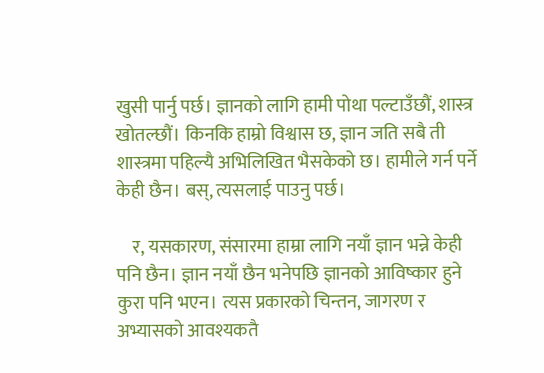खुसी पार्नु पर्छ। ज्ञानको लागि हामी पोथा पल्टाउँछौं, शास्त्र खोतल्छौं। किनकि हाम्रो विश्वास छ, ज्ञान जति सबै ती शास्त्रमा पहिल्यै अभिलिखित भैसकेको छ। हामीले गर्न पर्ने केही छैन। बस्, त्यसलाई पाउनु पर्छ।

    र, यसकारण, संसारमा हाम्रा लागि नयाँ ज्ञान भन्ने केही पनि छैन। ज्ञान नयाँ छैन भनेपछि ज्ञानको आविष्कार हुने कुरा पनि भएन। त्यस प्रकारको चिन्तन, जागरण र अभ्यासको आवश्यकतै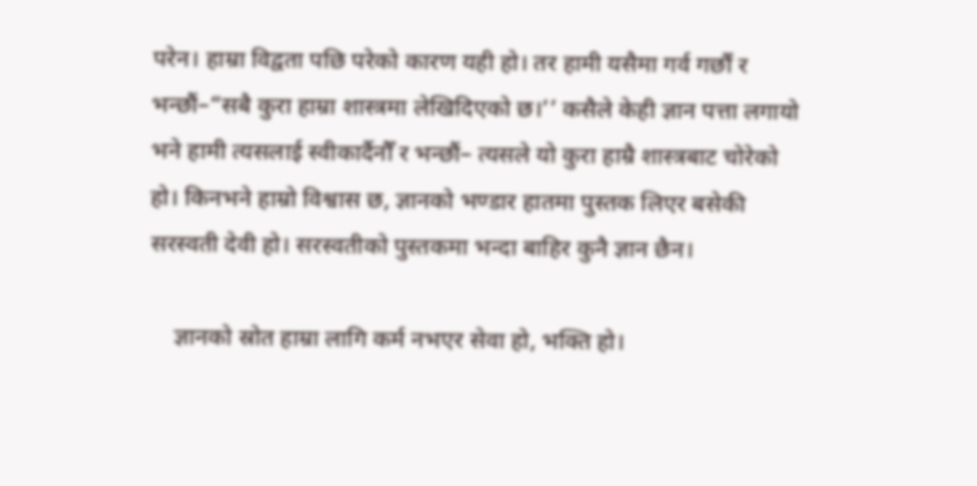परेन। हाम्रा विद्वता पछि परेको कारण यही हो। तर हामी यसैमा गर्व गर्छौं र भन्छौं–“सबै कुरा हाम्रा शास्त्रमा लेखिदिएको छ।’’ कसैले केही ज्ञान पत्ता लगायो भने हामी त्यसलाई स्वीकार्दैनौँ र भन्छौं– त्यसले यो कुरा हाम्रै शास्त्रबाट चोरेको हो। किनभने हाम्रो विश्वास छ, ज्ञानको भण्डार हातमा पुस्तक लिएर बसेकी सरस्वती देवी हो। सरस्वतीको पुस्तकमा भन्दा बाहिर कुनै ज्ञान छैन।

    ज्ञानको स्रोत हाम्रा लागि कर्म नभएर सेवा हो, भक्ति हो।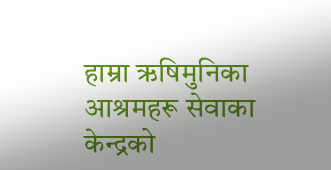हाम्रा ऋषिमुनिका आश्रमहरू सेवाका केन्द्रको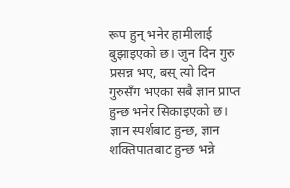रूप हुन् भनेर हामीलाई बुझाइएको छ। जुन दिन गुरु प्रसन्न भए, बस् त्यो दिन गुरुसँग भएका सबै ज्ञान प्राप्त हुन्छ भनेर सिकाइएको छ। ज्ञान स्पर्शबाट हुन्छ, ज्ञान शक्तिपातबाट हुन्छ भन्ने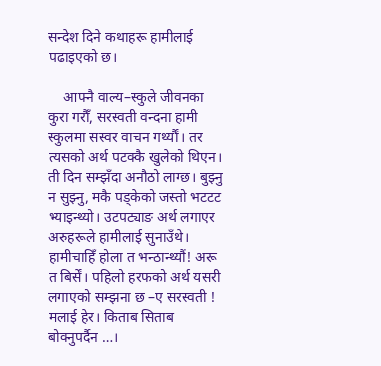सन्देश दिने कथाहरू हामीलाई पढाइएको छ।

    आफ्नै वाल्य–स्कुले जीवनका कुरा गरौँ, सरस्वती वन्दना हामी स्कुलमा सस्वर वाचन गर्थ्यौं। तर त्यसको अर्थ पटक्कै खुलेको थिएन। ती दिन सम्झँदा अनौठो लाग्छ। बुझ्नु न सुझ्नु, मकै पड्केको जस्तो भटटट भ्याइन्थ्यो। उटपट्याङ अर्थ लगाएर अरुहरूले हामीलाई सुनाउँथे। हामीचाहिँ होला त भन्ठान्थ्यौं! अरू त बिर्सें। पहिलो हरफको अर्थ यसरी लगाएको सम्झना छ –ए सरस्वती ! मलाई हेर। किताब सिताब बोक्नुपर्दैन …।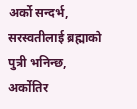अर्को सन्दर्भ, सरस्वतीलाई ब्रह्माको पुत्री भनिन्छ, अर्कोतिर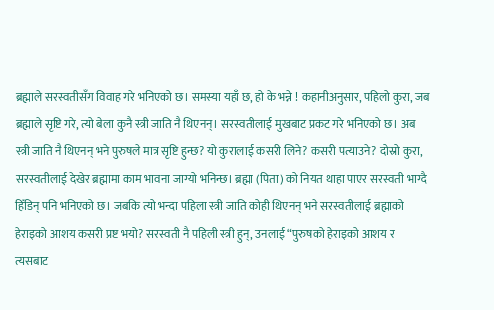ब्रह्माले सरस्वतीसँग विवाह गरे भनिएको छ। समस्या यहाँ छ, हो के भन्ने ! कहानीअनुसार, पहिलो कुरा, जब ब्रह्माले सृष्टि गरे, त्यो बेला कुनै स्त्री जाति नै थिएनन्। सरस्वतीलाई मुखबाट प्रकट गरे भनिएको छ। अब स्त्री जाति नै थिएनन् भने पुरुषले मात्र सृष्टि हुन्छ? यो कुरालाई कसरी लिने? कसरी पत्याउने? दोस्रो कुरा, सरस्वतीलाई देखेर ब्रह्मामा काम भावना जाग्यो भनिन्छ। ब्रह्मा (पिता) को नियत थाहा पाएर सरस्वती भाग्दै हिँडिन् पनि भनिएको छ। जबकि त्यो भन्दा पहिला स्त्री जाति कोही थिएनन् भने सरस्वतीलाई ब्रह्माको हेराइको आशय कसरी प्रष्ट भयो? सरस्वती नै पहिली स्त्री हुन्, उनलाई “पुरुषको हेराइको आशय र त्यसबाट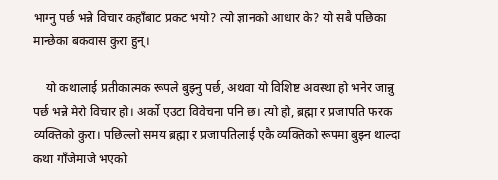भाग्नु पर्छ भन्ने विचार कहाँबाट प्रकट भयो? त्यो ज्ञानको आधार के? यो सबै पछिका मान्छेका बकवास कुरा हुन्।

    यो कथालाई प्रतीकात्मक रूपले बुझ्नु पर्छ, अथवा यो विशिष्ट अवस्था हो भनेर जान्नु पर्छ भन्ने मेरो विचार हो। अर्को एउटा विवेचना पनि छ। त्यो हो, ब्रह्मा र प्रजापति फरक व्यक्तिको कुरा। पछिल्लो समय ब्रह्मा र प्रजापतिलाई एकै व्यक्तिको रूपमा बुझ्न थाल्दा कथा गाँजेमाजे भएको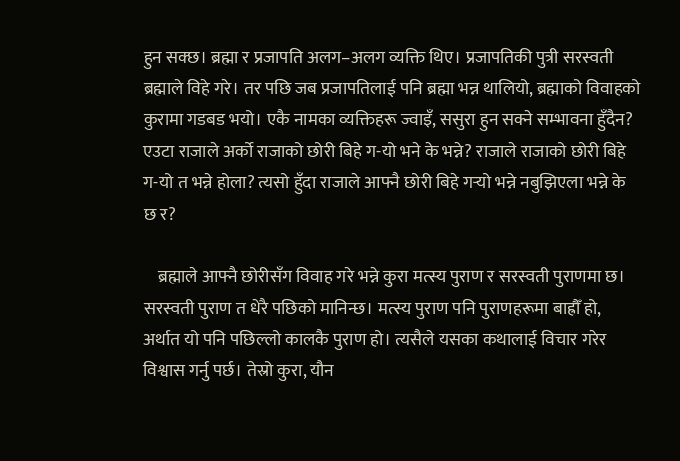हुन सक्छ। ब्रह्मा र प्रजापति अलग–अलग व्यक्ति थिए। प्रजापतिकी पुत्री सरस्वती ब्रह्माले विहे गरे। तर पछि जब प्रजापतिलाई पनि ब्रह्मा भन्न थालियो, ब्रह्माको विवाहको कुरामा गडबड भयो। एकै नामका व्यक्तिहरू ज्वाइँ, ससुरा हुन सक्ने सम्भावना हुँदैन? एउटा राजाले अर्को राजाको छोरी बिहे ग-यो भने के भन्ने? राजाले राजाको छोरी बिहे ग-यो त भन्ने होला? त्यसो हुँदा राजाले आफ्नै छोरी बिहे गर्‍यो भन्ने नबुझिएला भन्ने के छ र?

    ब्रह्माले आफ्नै छोरीसँग विवाह गरे भन्ने कुरा मत्स्य पुराण र सरस्वती पुराणमा छ। सरस्वती पुराण त धेरै पछिको मानिन्छ। मत्स्य पुराण पनि पुराणहरूमा बाह्रौँ हो, अर्थात यो पनि पछिल्लो कालकै पुराण हो। त्यसैले यसका कथालाई विचार गरेर विश्वास गर्नु पर्छ। तेस्रो कुरा, यौन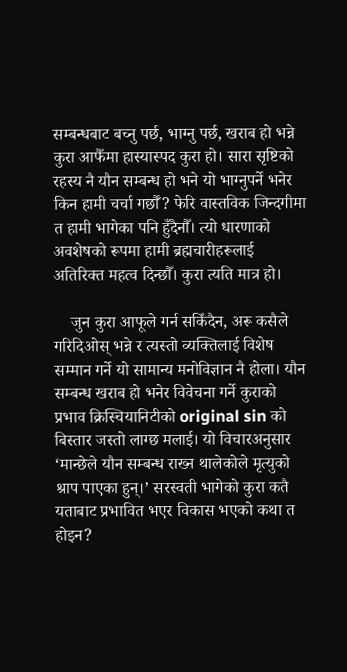सम्बन्धबाट बच्नु पर्छ, भाग्नु पर्छ, खराब हो भन्ने कुरा आफैँमा हास्यास्पद कुरा हो। सारा सृष्टिको रहस्य नै यौन सम्बन्ध हो भने यो भाग्नुपर्ने भनेर किन हामी चर्चा गर्छौँ? फेरि वास्तविक जिन्दगीमा त हामी भागेका पनि हुँदैनौँ। त्यो धारणाको अवशेषको रूपमा हामी ब्रह्मचारीहरूलाई अतिरिक्त महत्व दिन्छौँ। कुरा त्यति मात्र हो।

    जुन कुरा आफूले गर्न सकिँदैन, अरू कसैले गरिदिओस् भन्ने र त्यस्तो व्यक्तिलाई विशेष सम्मान गर्ने यो सामान्य मनोविज्ञान नै होला। यौन सम्बन्ध खराब हो भनेर विवेचना गर्ने कुराको प्रभाव क्रिस्चियानिटीको original sin को बिस्तार जस्तो लाग्छ मलाई। यो विचारअनुसार ‘मान्छेले यौन सम्बन्ध राख्न थालेकोले मृत्युको श्राप पाएका हुन्।’ सरस्वती भागेको कुरा कतै यताबाट प्रभावित भएर विकास भएको कथा त होइन?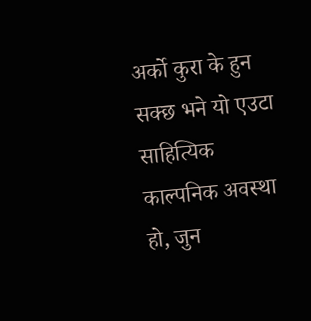अर्को कुरा के हुन सक्छ भने यो एउटा साहित्यिक काल्पनिक अवस्था हो, जुन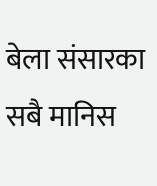बेला संसारका सबै मानिस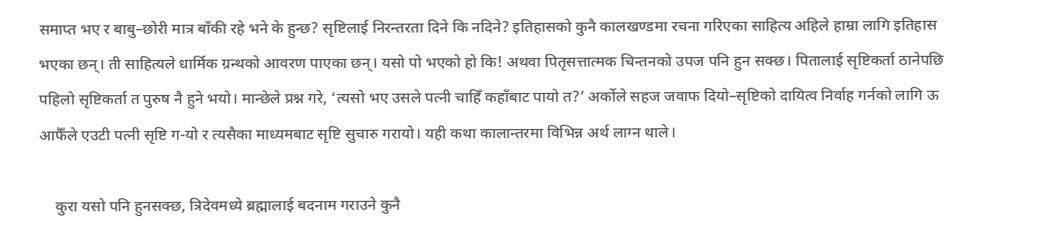समाप्त भए र बाबु–छोरी मात्र बाँकी रहे भने के हुन्छ? सृष्टिलाई निरन्तरता दिने कि नदिने? इतिहासको कुनै कालखण्डमा रचना गरिएका साहित्य अहिले हाम्रा लागि इतिहास भएका छन्। ती साहित्यले धार्मिक ग्रन्थको आवरण पाएका छन्। यसो पो भएको हो कि! अथवा पितृसत्तात्मक चिन्तनको उपज पनि हुन सक्छ। पितालाई सृष्टिकर्ता ठानेपछि पहिलो सृष्टिकर्ता त पुरुष नै हुने भयो। मान्छेले प्रश्न गरे, ‘त्यसो भए उसले पत्नी चाहिँ कहाँबाट पायो त?’ अर्कोले सहज जवाफ दियो–सृष्टिको दायित्व निर्वाह गर्नको लागि ऊ आफैँले एउटी पत्नी सृष्टि ग-यो र त्यसैका माध्यमबाट सृष्टि सुचारु गरायो। यही कथा कालान्तरमा विभिन्न अर्थ लाग्न थाले।

    कुरा यसो पनि हुनसक्छ, त्रिदेवमध्ये ब्रह्मालाई बदनाम गराउने कुनै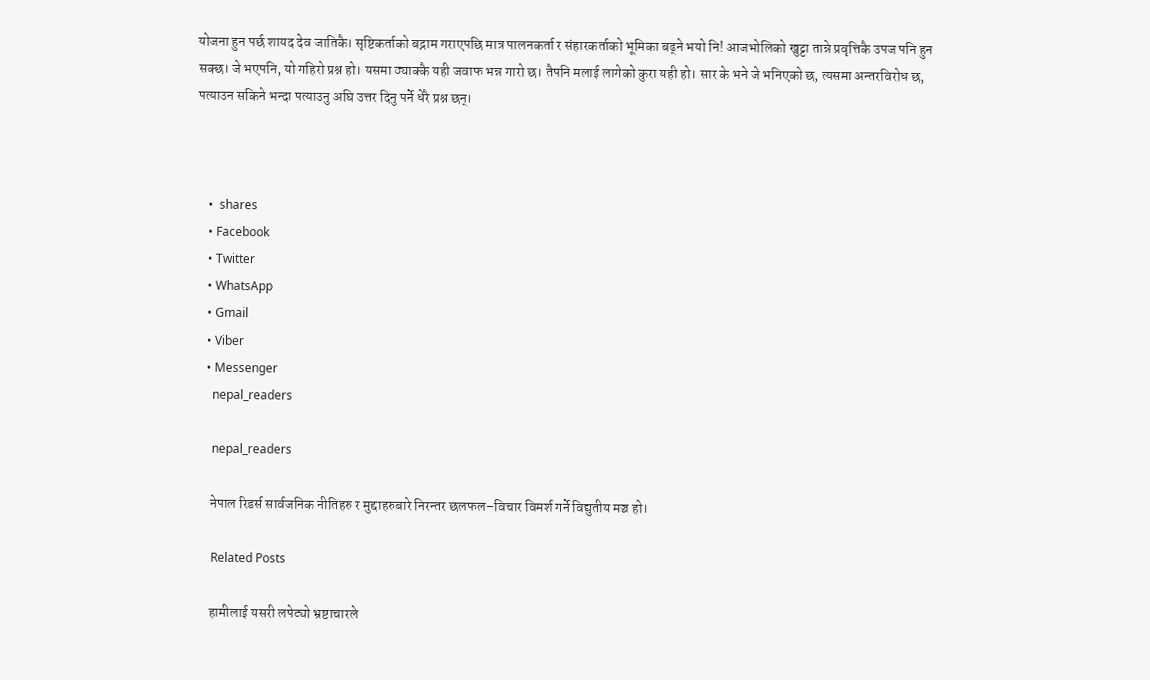योजना हुन पर्छ शायद देव जातिकै। सृष्टिकर्ताको बद्नाम गराएपछि मात्र पालनकर्ता र संहारकर्ताको भूमिका बढ्ने भयो नि! आजभोलिको खुट्टा तान्ने प्रवृत्तिकै उपज पनि हुन सक्छ। जे भएपनि, यो गहिरो प्रश्न हो। यसमा ठ्याक्कै यही जवाफ भन्न गारो छ। तैपनि मलाई लागेको कुरा यही हो। सार के भने जे भनिएको छ, त्यसमा अन्तरविरोध छ, पत्याउन सकिने भन्दा पत्याउनु अघि उत्तर दिनु पर्ने धेरै प्रश्न छन्।



    •  shares
    • Facebook
    • Twitter
    • WhatsApp
    • Gmail
    • Viber
    • Messenger
      nepal_readers

      nepal_readers

      नेपाल रिडर्स सार्वजनिक नीतिहरु र मुद्दाहरुबारे निरन्तर छलफल–विचार विमर्श गर्ने विद्युतीय मञ्च हो।

      Related Posts

      हामीलाई यसरी लपेट्यो भ्रष्टाचारले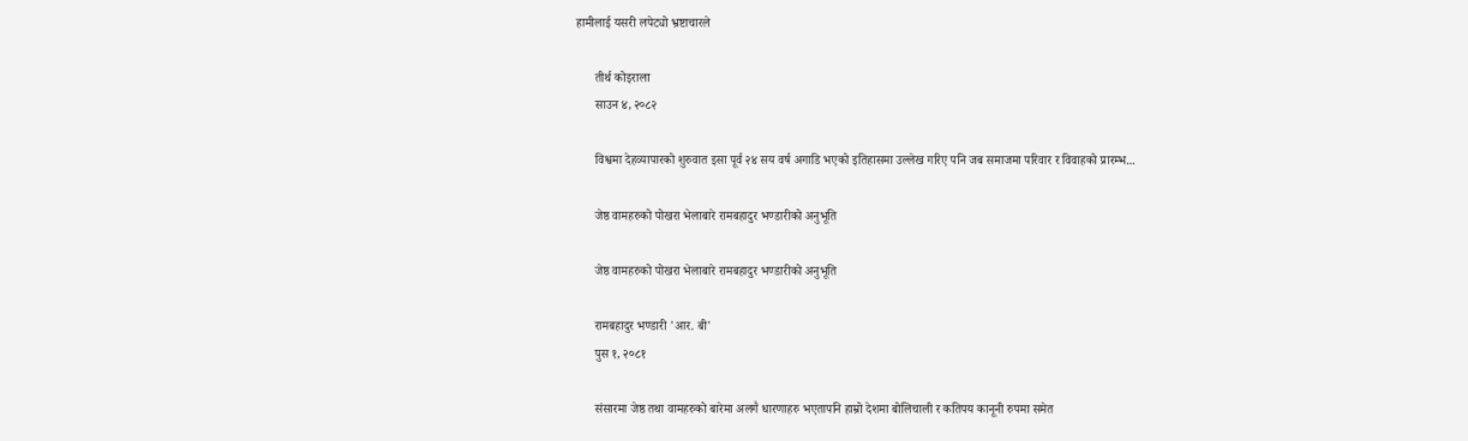हामीलाई यसरी लपेट्यो भ्रष्टाचारले

      तीर्थ कोइराला
      साउन ४, २०८२

      विश्वमा देहव्यापारको शुरुवात इसा पूर्व २४ सय वर्ष अगाडि भएको इतिहासमा उल्लेख गरिए पनि जब समाजमा परिवार र विवाहको प्रारम्भ...

      जेष्ठ वामहरुको पोखरा भेलाबारे रामबहादुर भण्डारीको अनुभूति

      जेष्ठ वामहरुको पोखरा भेलाबारे रामबहादुर भण्डारीको अनुभूति

      रामबहादुर भण्डारी 'आर. बी'
      पुस १, २०८१

      संसारमा जेष्ठ तथा वामहरुको बारेमा अलगै धारणाहरु भएतापनि हाम्रो देशमा बोलिचाली र कतिपय कानूनी रुपमा समेत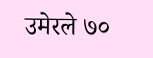उमेरले ७०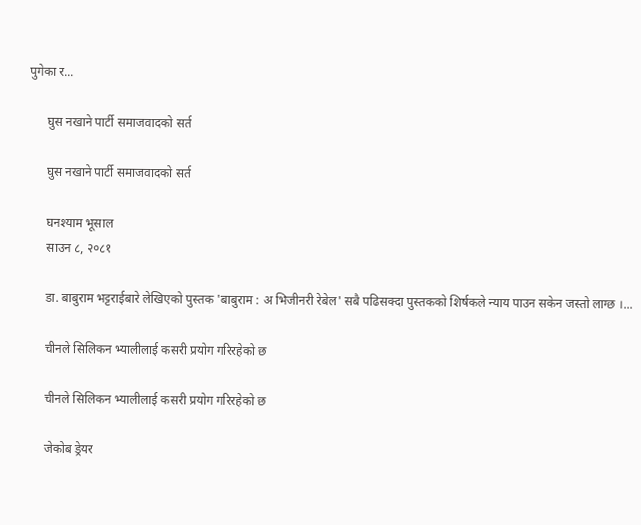पुगेका र...

      घुस नखाने पार्टी समाजवादको सर्त

      घुस नखाने पार्टी समाजवादको सर्त

      घनश्याम भूसाल
      साउन ८, २०८१

      डा. बाबुराम भट्टराईबारे लेखिएको पुस्तक 'बाबुराम : अ भिजीनरी रेबेल' सबै पढिसक्दा पुस्तकको शिर्षकले न्याय पाउन सकेन जस्तो लाग्छ ।...

      चीनले सिलिकन भ्यालीलाई कसरी प्रयोग गरिरहेको छ

      चीनले सिलिकन भ्यालीलाई कसरी प्रयोग गरिरहेको छ

      जेकोब ड्रेयर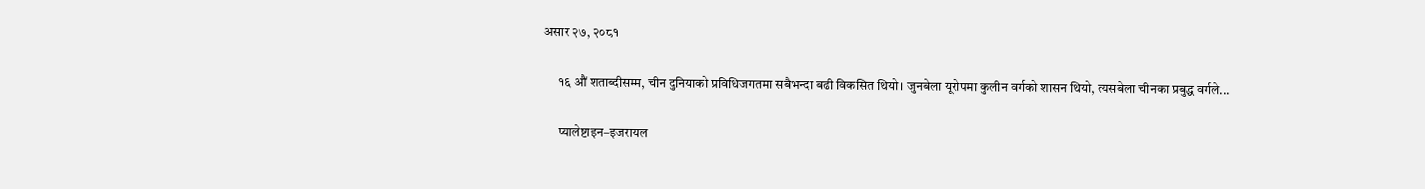असार २७, २०८१

      १६ औं शताब्दीसम्म, चीन दुनियाको प्रविधिजगतमा सबैभन्दा बढी विकसित थियो। जुनबेला यूरोपमा कुलीन वर्गको शासन थियो, त्यसबेला चीनका प्रबुद्ध वर्गले...

      प्यालेष्टाइन–इजरायल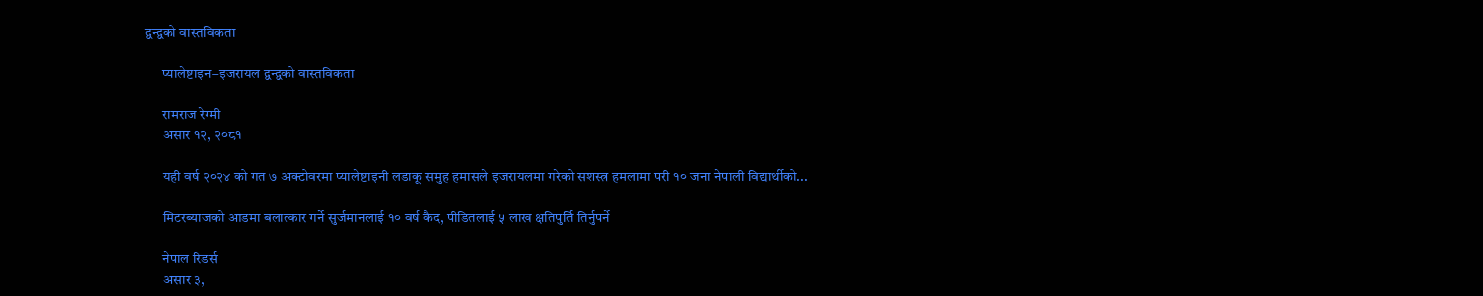द्वन्द्वको वास्तविकता

      प्यालेष्टाइन–इजरायल द्वन्द्वको वास्तविकता

      रामराज रेग्मी
      असार १२, २०८१

      यही वर्ष २०२४ को गत ७ अक्टोवरमा प्यालेष्टाइनी लडाकू समुह हमासले इजरायलमा गरेको सशस्त्र हमलामा परी १० जना नेपाली विद्यार्थीको...

      मिटरब्याजको आडमा बलात्कार गर्ने सुर्जमानलाई १० वर्ष कैद, पीडितलाई ५ लाख क्षतिपुर्ति तिर्नुपर्ने

      नेपाल रिडर्स
      असार ३,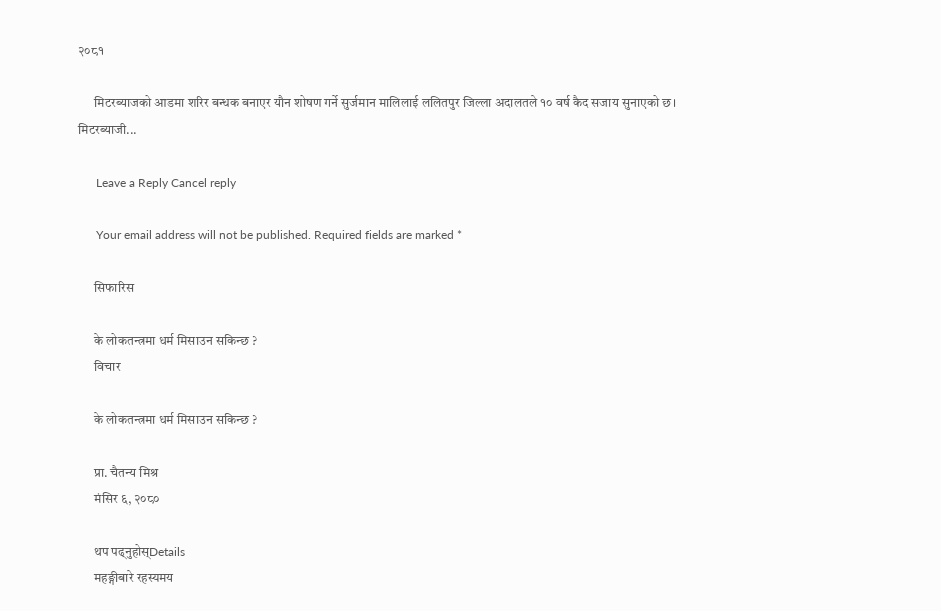२०८१

      मिटरब्याजको आडमा शरिर बन्धक बनाएर यौन शोषण गर्ने सुर्जमान मालिलाई ललितपुर जिल्ला अदालतले १० वर्ष कैद सजाय सुनाएको छ। मिटरब्याजी...

      Leave a Reply Cancel reply

      Your email address will not be published. Required fields are marked *

      सिफारिस

      के लोकतन्त्रमा धर्म मिसाउन सकिन्छ ?
      विचार

      के लोकतन्त्रमा धर्म मिसाउन सकिन्छ ?

      प्रा. चैतन्य मिश्र
      मंसिर ६, २०८०

      थप पढ्नुहोस्Details
      महङ्गीबारे रहस्यमय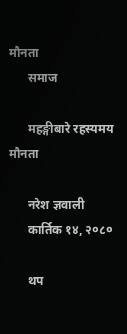मौनता
      समाज

      महङ्गीबारे रहस्यमय मौनता

      नरेश ज्ञवाली
      कार्तिक १४, २०८०

      थप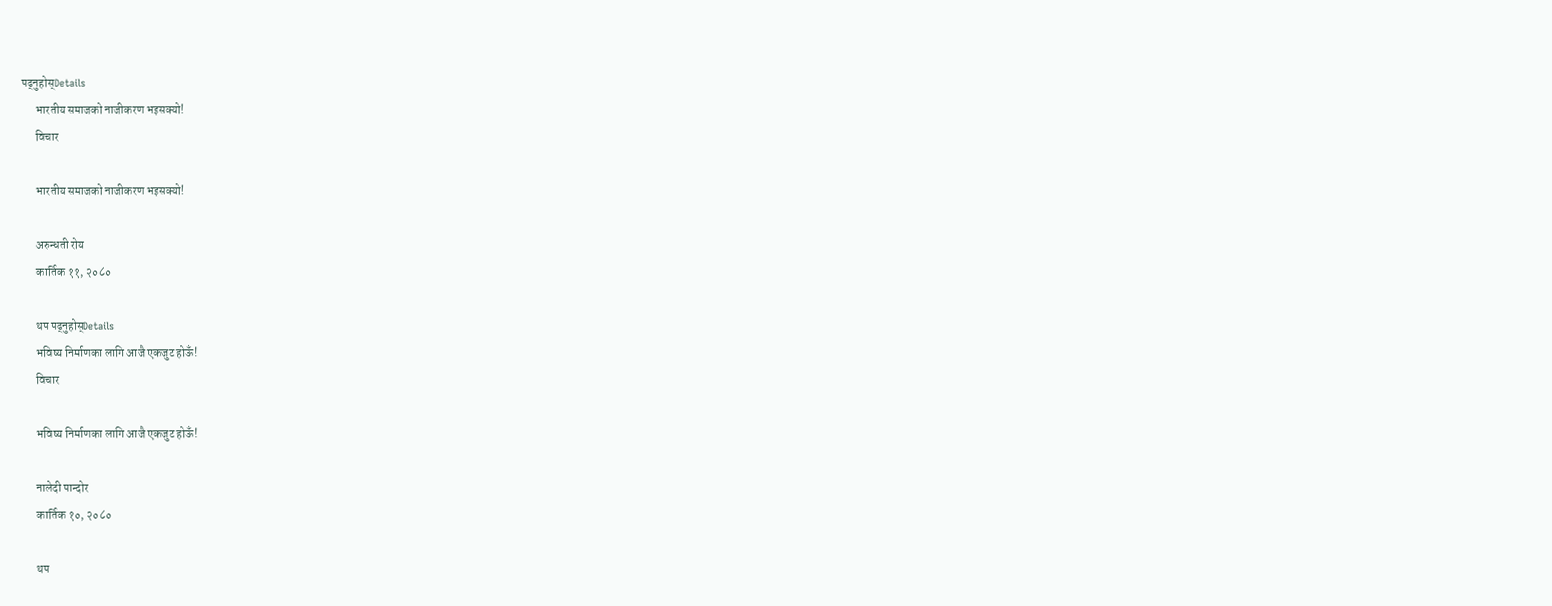पढ्नुहोस्Details
      भारतीय समाजको नाजीकरण भइसक्यो!
      विचार

      भारतीय समाजको नाजीकरण भइसक्यो!

      अरुन्धती रोय
      कार्तिक ११, २०८०

      थप पढ्नुहोस्Details
      भविष्य निर्माणका लागि आजै एकजुट होऊँ!
      विचार

      भविष्य निर्माणका लागि आजै एकजुट होऊँ!

      नालेदी पान्दोर
      कार्तिक १०, २०८०

      थप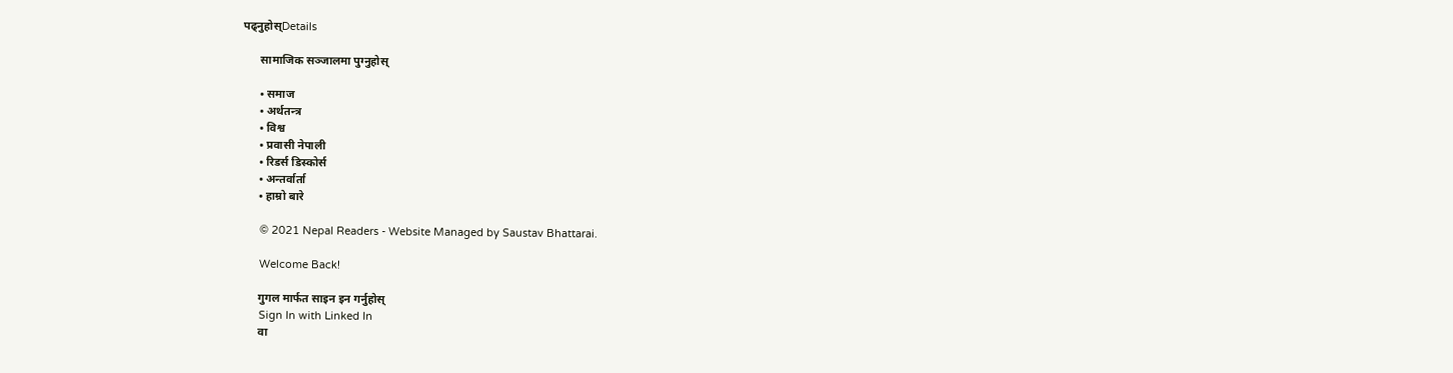पढ्नुहोस्Details

      सामाजिक सञ्जालमा पुग्नुहोस्

      • समाज
      • अर्थतन्त्र
      • विश्व
      • प्रवासी नेपाली
      • रिडर्स डिस्कोर्स
      • अन्तर्वार्ता
      • हाम्रो बारे

      © 2021 Nepal Readers - Website Managed by Saustav Bhattarai.

      Welcome Back!

      गुगल मार्फत साइन इन गर्नुहोस्
      Sign In with Linked In
      वा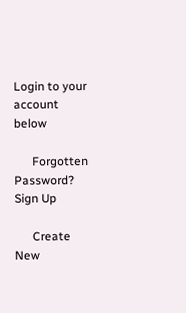Login to your account below

      Forgotten Password? Sign Up

      Create New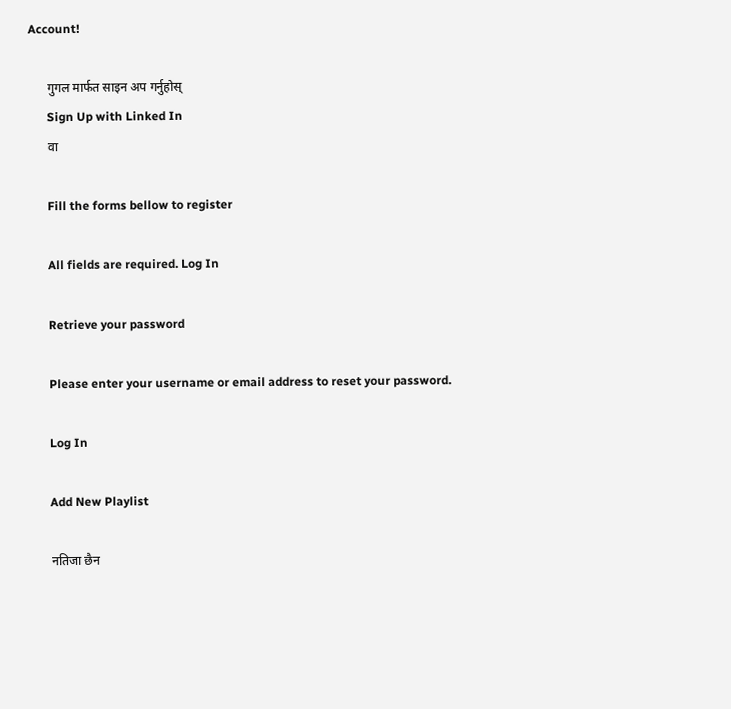Account!

      गुगल मार्फत साइन अप गर्नुहोस्
      Sign Up with Linked In
      वा

      Fill the forms bellow to register

      All fields are required. Log In

      Retrieve your password

      Please enter your username or email address to reset your password.

      Log In

      Add New Playlist

      नतिजा छैन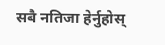सबै नतिजा हेर्नुहोस्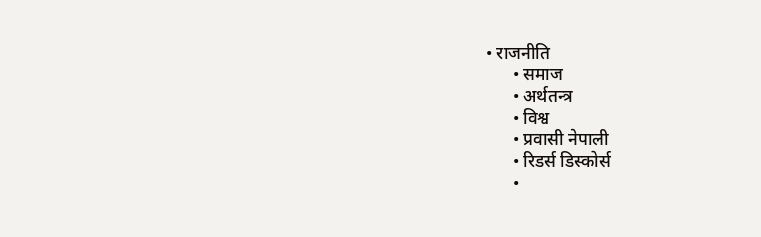• राजनीति
      • समाज
      • अर्थतन्त्र
      • विश्व
      • प्रवासी नेपाली
      • रिडर्स डिस्कोर्स
      •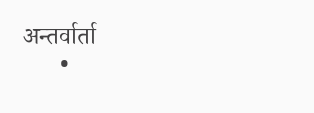अन्तर्वार्ता
      •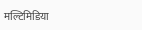मल्टिमिडिया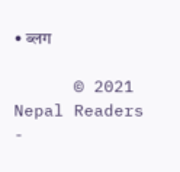• ब्लग

      © 2021 Nepal Readers -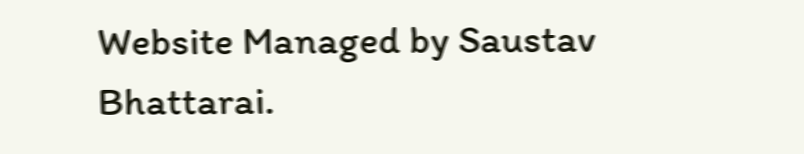Website Managed by Saustav Bhattarai.